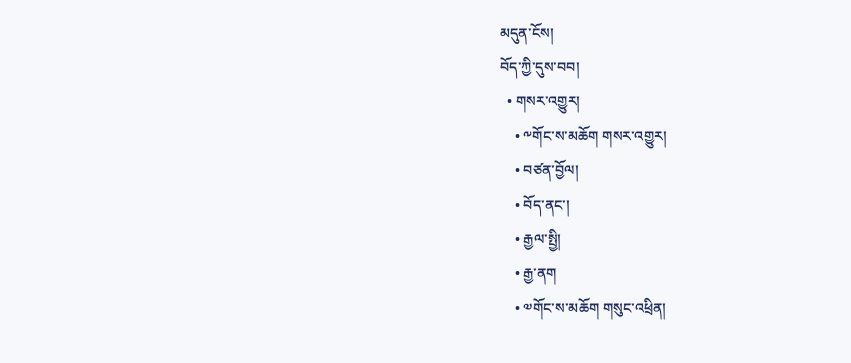མདུན་ངོས།
བོད་ཀྱི་དུས་བབ།
  • གསར་འགྱུར།
    • ༸གོང་ས་མཆོག གསར་འགྱུར།
    • བཙན་བྱོལ།
    • བོད་ནང་།
    • རྒྱལ་སྤྱི།
    • རྒྱ་ནག
    • ༧གོང་ས་མཆོག གསུང་འཕྲིན།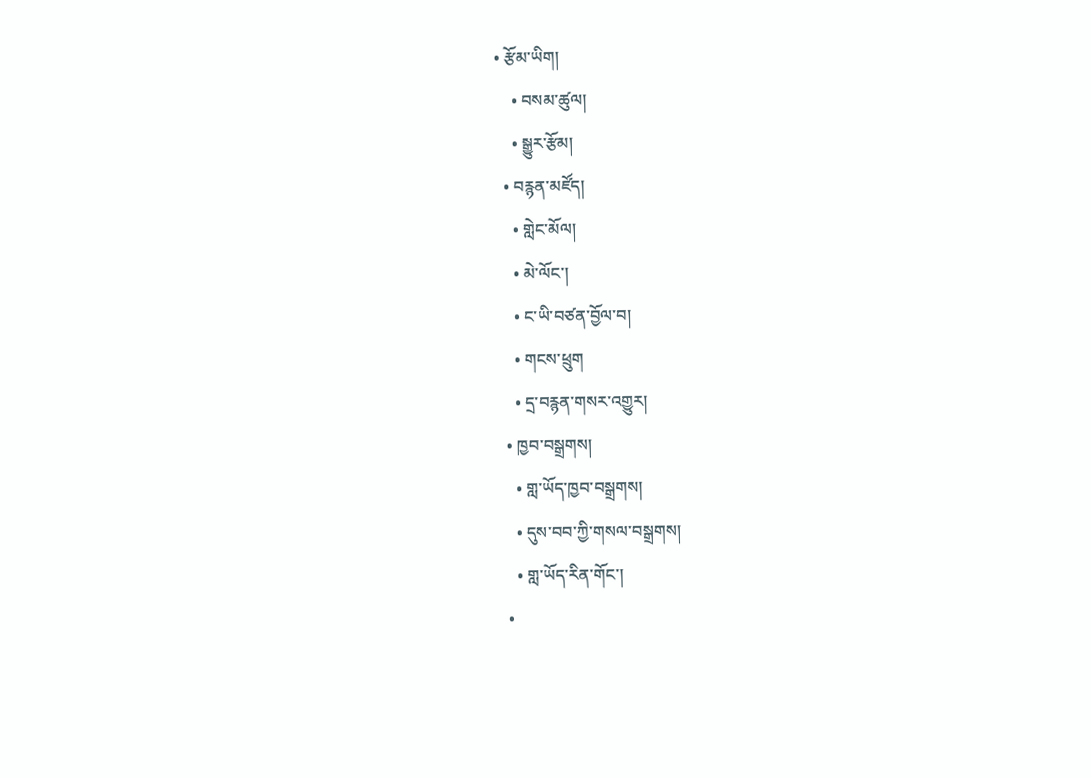• རྩོམ་ཡིག།
    • བསམ་ཚུལ།
    • སྒྱུར་རྩོམ།
  • བརྙན་མཛོད།
    • གླེང་མོལ།
    • མེ་ལོང་།
    • ང་ཡི་བཙན་བྱོལ་བ།
    • གངས་ཕྲུག
    • དྲ་བརྙན་གསར་འགྱུར།
  • ཁྱབ་བསྒྲགས།
    • གླ་ཡོད་ཁྱབ་བསྒྲགས།
    • དུས་བབ་ཀྱི་གསལ་བསྒྲགས།
    • གླ་ཡོད་རིན་གོང་།
  •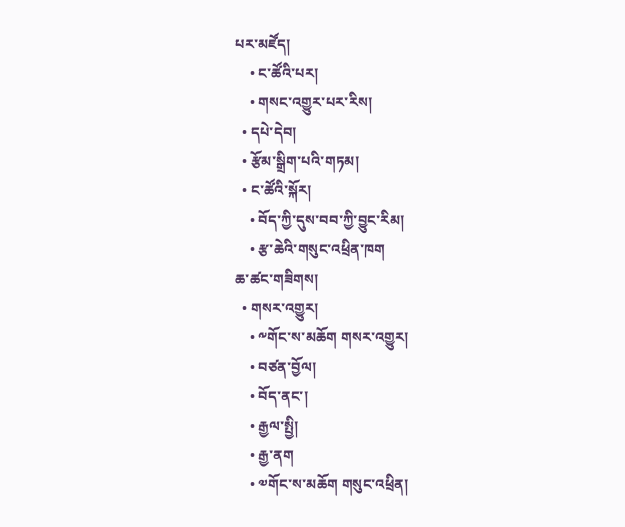པར་མཛོད།
    • ང་ཚོའི་པར།
    • གསང་འགྱུར་པར་རིས།
  • དཔེ་དེབ།
  • རྩོམ་སྒྲིག་པའི་གཏམ།
  • ང་ཚོའི་སྐོར།
    • བོད་ཀྱི་དུས་བབ་ཀྱི་བྱུང་རིམ།
    • རྩ་ཆེའི་གསུང་འཕྲིན་ཁག
ཆ་ཚང་གཟིགས།
  • གསར་འགྱུར།
    • ༸གོང་ས་མཆོག གསར་འགྱུར།
    • བཙན་བྱོལ།
    • བོད་ནང་།
    • རྒྱལ་སྤྱི།
    • རྒྱ་ནག
    • ༧གོང་ས་མཆོག གསུང་འཕྲིན།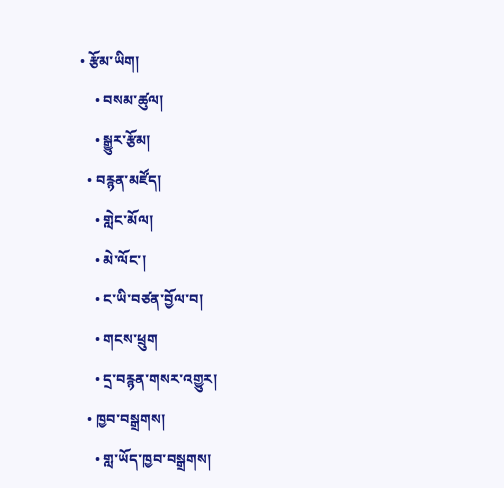• རྩོམ་ཡིག།
    • བསམ་ཚུལ།
    • སྒྱུར་རྩོམ།
  • བརྙན་མཛོད།
    • གླེང་མོལ།
    • མེ་ལོང་།
    • ང་ཡི་བཙན་བྱོལ་བ།
    • གངས་ཕྲུག
    • དྲ་བརྙན་གསར་འགྱུར།
  • ཁྱབ་བསྒྲགས།
    • གླ་ཡོད་ཁྱབ་བསྒྲགས།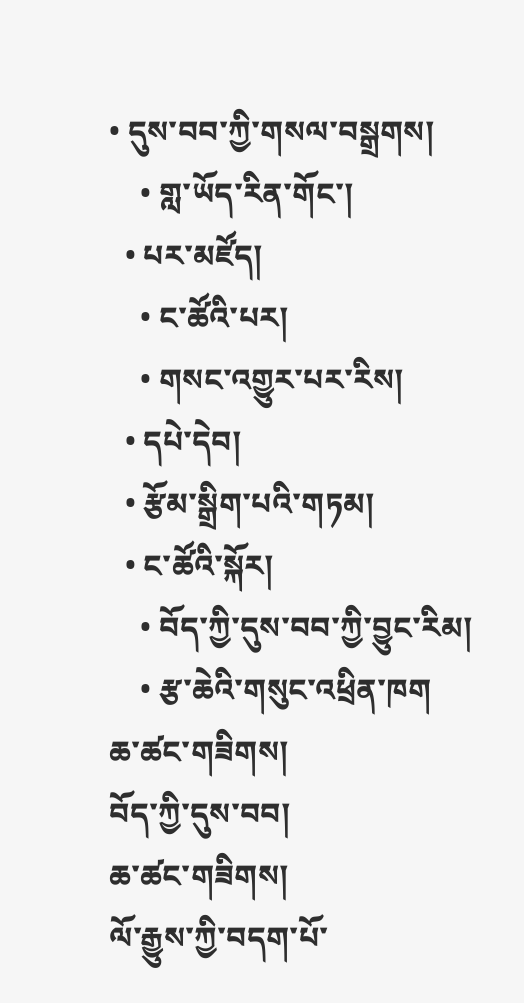• དུས་བབ་ཀྱི་གསལ་བསྒྲགས།
    • གླ་ཡོད་རིན་གོང་།
  • པར་མཛོད།
    • ང་ཚོའི་པར།
    • གསང་འགྱུར་པར་རིས།
  • དཔེ་དེབ།
  • རྩོམ་སྒྲིག་པའི་གཏམ།
  • ང་ཚོའི་སྐོར།
    • བོད་ཀྱི་དུས་བབ་ཀྱི་བྱུང་རིམ།
    • རྩ་ཆེའི་གསུང་འཕྲིན་ཁག
ཆ་ཚང་གཟིགས།
བོད་ཀྱི་དུས་བབ།
ཆ་ཚང་གཟིགས།
ལོ་རྒྱུས་ཀྱི་བདག་པོ་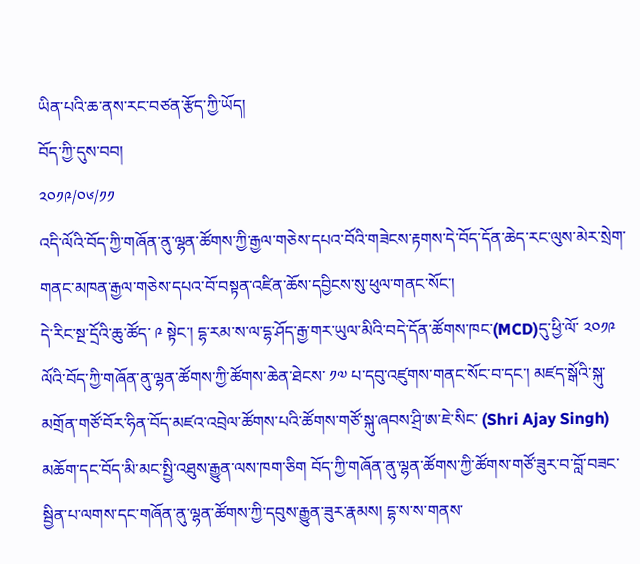ཡིན་པའི་ཆ་ནས་རང་བཙན་རྩོད་ཀྱི་ཡོད།
བོད་ཀྱི་དུས་བབ།
༢༠༡༩/༠༦/༡༡
འདི་ལོའི་བོད་ཀྱི་གཞོན་ནུ་ལྷན་ཚོགས་ཀྱི་རྒྱལ་གཅེས་དཔའ་བོའི་གཟེངས་རྟགས་དེ་བོད་དོན་ཆེད་རང་ལུས་མེར་སྲེག་གནང་མཁན་རྒྱལ་གཅེས་དཔའ་བོ་བསྟན་འཛིན་ཆོས་དབྱིངས་སུ་ཕུལ་གནང་སོང་།
དེ་རིང་སྔ་དྲོའི་ཆུ་ཚོད་ ༩ སྟེང་། དྷ་རམ་ས་ལ་དྷ་ཤོད་རྒྱ་གར་ཡུལ་མིའི་བདེ་དོན་ཚོགས་ཁང་(MCD)དུ་ཕྱི་ལོ་ ༢༠༡༩ ལོའི་བོད་ཀྱི་གཞོན་ནུ་ལྷན་ཚོགས་ཀྱི་ཚོགས་ཆེན་ཐེངས་ ༡༧ པ་དབུ་འཛུགས་གནང་སོང་བ་དང་། མཛད་སྒོའི་སྐུ་མགྲོན་གཙོ་བོར་ཧིན་བོད་མཛའ་འབྲེལ་ཚོགས་པའི་ཚོགས་གཙོ་སྐུ་ཞབས་ཤྲི་ཨ་ཇེ་སིང་ (Shri Ajay Singh) མཆོག་དང་བོད་མི་མང་སྤྱི་འཐུས་རྒྱུན་ལས་ཁག་ཅིག བོད་ཀྱི་གཞོན་ནུ་ལྷན་ཚོགས་ཀྱི་ཚོགས་གཙོ་ཟུར་བ་བློ་བཟང་སྦྱིན་པ་ལགས་དང་གཞོན་ནུ་ལྷན་ཚོགས་ཀྱི་དབུས་རྒྱུན་ཟུར་རྣམས། དྷ་ས་ས་གནས་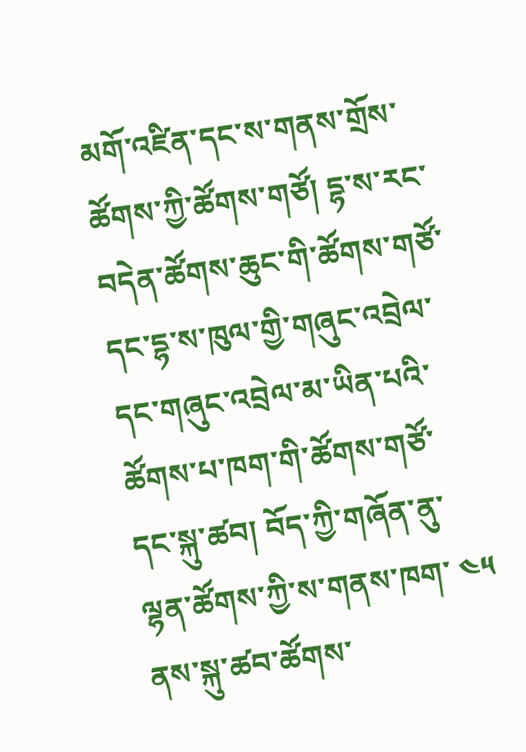མགོ་འཛིན་དང་ས་གནས་གྲོས་ཚོགས་ཀྱི་ཚོགས་གཙོ། དྷ་ས་རང་བདེན་ཚོགས་ཆུང་གི་ཚོགས་གཙོ་དང་དྷ་ས་ཁུལ་གྱི་གཞུང་འབྲེལ་དང་གཞུང་འབྲེལ་མ་ཡིན་པའི་ཚོགས་པ་ཁག་གི་ཚོགས་གཙོ་དང་སྐུ་ཚབ། བོད་ཀྱི་གཞོན་ནུ་ལྷན་ཚོགས་ཀྱི་ས་གནས་ཁག་ ༤༥ ནས་སྐུ་ཚབ་ཚོགས་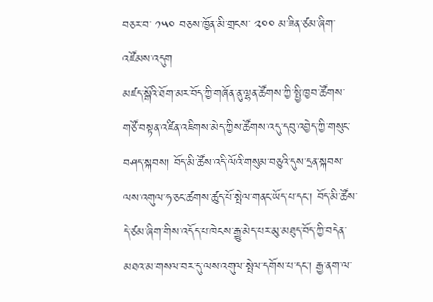བཅར་བ་ ༡༥༠ བཅས་ཁྱོན་མི་གྲངས་ ༢༠༠ མ་ཟིན་ཙམ་ཞིག་འཛོམས་འདུག
མཛད་སྒོའི་ཐོག་མར་བོད་ཀྱི་གཞོན་ནུ་ལྷན་ཚོགས་ཀྱི་སྤྱི་ཁྱབ་ཚོགས་གཙོ་བསྟན་འཛིན་འཇིགས་མེད་ཀྱིས་ཚོགས་འདུ་དབུ་འབྱེད་ཀྱི་གསུང་བཤད་སྐབས། བོད་མི་ཚོས་འདི་ལོའི་གསུམ་བཅུའི་དུས་དྲན་སྐབས་ལས་འགུལ་ཧ་ཅང་ཚགས་ཚུད་པོ་སྤེལ་གནང་ཡོད་པ་དང་། བོད་མི་ཚོས་དེ་ཙམ་ཞིག་གིས་འདོད་པ་ཁེངས་རྒྱུ་མེད་པར་མུ་མཐུད་བོད་ཀྱི་བདེན་མཐའ་མ་གསལ་བར་དུ་ལས་འགུལ་སྤེལ་དགོས་པ་དང་། རྒྱ་ནག་ལ་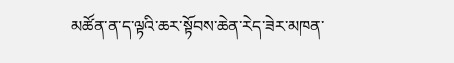མཚོན་ན་ད་ལྟའི་ཆར་སྟོབས་ཆེན་རེད་ཟེར་མཁན་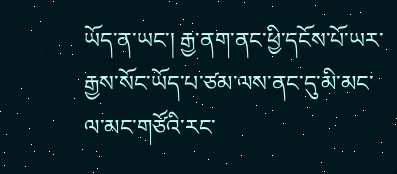ཡོད་ན་ཡང་། རྒྱ་ནག་ནང་ཕྱི་དངོས་པོ་ཡར་རྒྱས་སོང་ཡོད་པ་ཙམ་ལས་ནང་དུ་མི་མང་ལ་མང་གཙོའི་རང་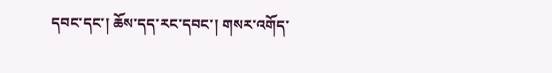དབང་དང་། ཆོས་དད་རང་དབང་། གསར་འགོད་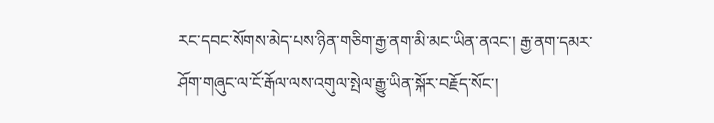རང་དབང་སོགས་མེད་པས་ཉིན་གཅིག་རྒྱ་ནག་མི་མང་ཡིན་ནའང་། རྒྱ་ནག་དམར་ཤོག་གཞུང་ལ་ངོ་རྒོལ་ལས་འགུལ་སྤེལ་རྒྱུ་ཡིན་སྐོར་བརྗོད་སོང་།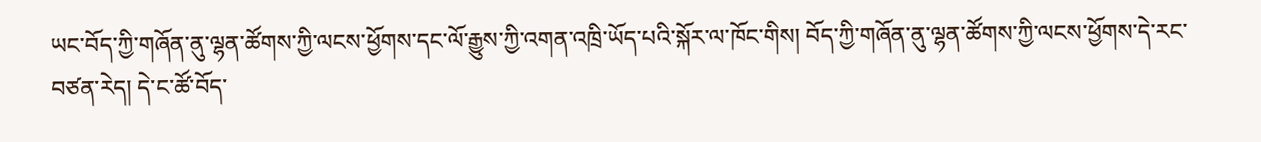ཡང་བོད་ཀྱི་གཞོན་ནུ་ལྷན་ཚོགས་ཀྱི་ལངས་ཕྱོགས་དང་ལོ་རྒྱུས་ཀྱི་འགན་འཁྲི་ཡོད་པའི་སྐོར་ལ་ཁོང་གིས། བོད་ཀྱི་གཞོན་ནུ་ལྷན་ཚོགས་ཀྱི་ལངས་ཕྱོགས་དེ་རང་བཙན་རེད། དེ་ང་ཚོ་བོད་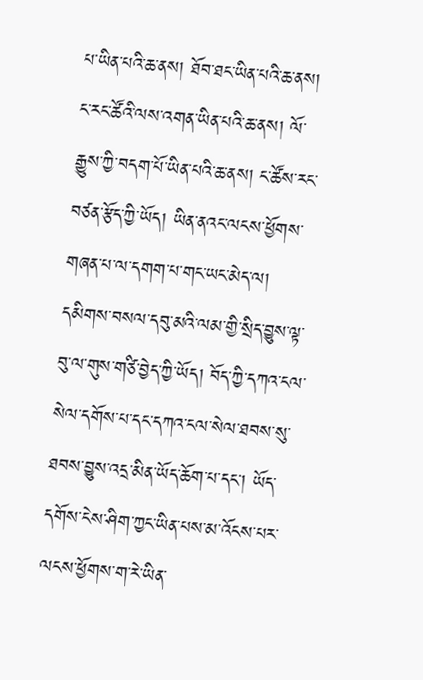པ་ཡིན་པའི་ཆ་ནས། ཐོབ་ཐང་ཡིན་པའི་ཆ་ནས། ང་རང་ཚོའི་ལས་འགན་ཡིན་པའི་ཆ་ནས། ལོ་རྒྱུས་ཀྱི་བདག་པོ་ཡིན་པའི་ཆ་ནས། ང་ཚོས་རང་བཙན་རྩོད་ཀྱི་ཡོད། ཡིན་ནའང་ལངས་ཕྱོགས་གཞན་པ་ལ་དགག་པ་གང་ཡང་མེད་ལ། དམིགས་བསལ་དབུ་མའི་ལམ་གྱི་སྲིད་བྱུས་ལྟ་བུ་ལ་གུས་གཙི་བྱེད་ཀྱི་ཡོད། བོད་ཀྱི་དཀའ་ངལ་སེལ་དགོས་པ་དང་དཀའ་ངལ་སེལ་ཐབས་སུ་ཐབས་བྱུས་འདྲ་མིན་ཡོད་ཆོག་པ་དང་། ཡོད་དགོས་ངེས་ཤིག་ཀྱང་ཡིན་པས་མ་འོངས་པར་ལངས་ཕྱོགས་ག་རེ་ཡིན་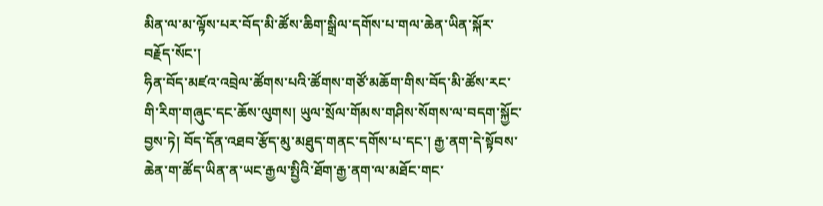མིན་ལ་མ་ལྟོས་པར་བོད་མི་ཚོས་ཆིག་སྒྲིལ་དགོས་པ་གལ་ཆེན་ཡིན་སྐོར་བརྗོད་སོང་།
ཧིན་བོད་མཛའ་འབྲེལ་ཚོགས་པའི་ཚོགས་གཙོ་མཆོག་གིས་བོད་མི་ཚོས་རང་གི་རིག་གཞུང་དང་ཆོས་ལུགས། ཡུལ་སྲོལ་གོམས་གཤིས་སོགས་ལ་བདག་སྐྱོང་བྱས་ཏེ། བོད་དོན་འཐབ་རྩོད་མུ་མཐུད་གནང་དགོས་པ་དང་། རྒྱ་ནག་དེ་སྟོབས་ཆེན་ག་ཚོད་ཡིན་ན་ཡང་རྒྱལ་སྤྱིའི་ཐོག་རྒྱ་ནག་ལ་མཐོང་གང་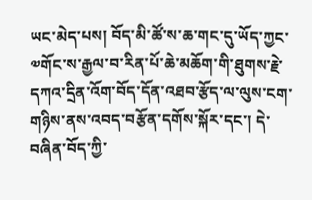ཡང་མེད་པས། བོད་མི་ཚོ་ས་ཆ་གང་དུ་ཡོད་ཀྱང་༧གོང་ས་རྒྱལ་བ་རིན་པོ་ཆེ་མཆོག་གི་ཐུགས་རྗེ་དཀའ་དྲིན་འོག་བོད་དོན་འཐབ་རྩོད་ལ་ལུས་ངག་གཉིས་ནས་འབད་བརྩོན་དགོས་སྐོར་དང་། དེ་བཞིན་བོད་ཀྱི་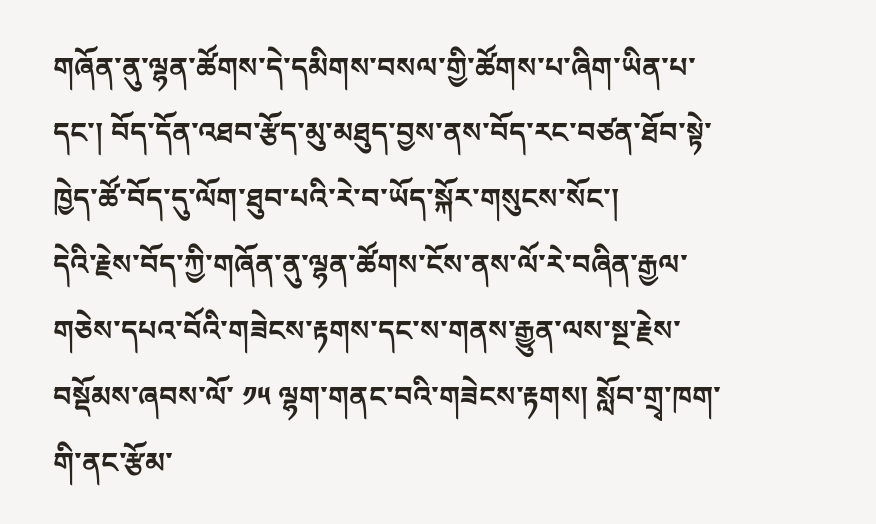གཞོན་ནུ་ལྷན་ཚོགས་དེ་དམིགས་བསལ་གྱི་ཚོགས་པ་ཞིག་ཡིན་པ་དང་། བོད་དོན་འཐབ་རྩོད་མུ་མཐུད་བྱས་ནས་བོད་རང་བཙན་ཐོབ་སྟེ་ཁྱེད་ཚོ་བོད་དུ་ལོག་ཐུབ་པའི་རེ་བ་ཡོད་སྐོར་གསུངས་སོང་།
དེའི་རྗེས་བོད་ཀྱི་གཞོན་ནུ་ལྷན་ཚོགས་ངོས་ནས་ལོ་རེ་བཞིན་རྒྱལ་གཅེས་དཔའ་བོའི་གཟེངས་རྟགས་དང་ས་གནས་རྒྱུན་ལས་སྔ་རྗེས་བསྡོམས་ཞབས་ལོ་ ༡༥ ལྷག་གནང་བའི་གཟེངས་རྟགས། སློབ་གྲྭ་ཁག་གི་ནང་རྩོམ་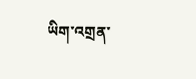ཡིག་འགྲན་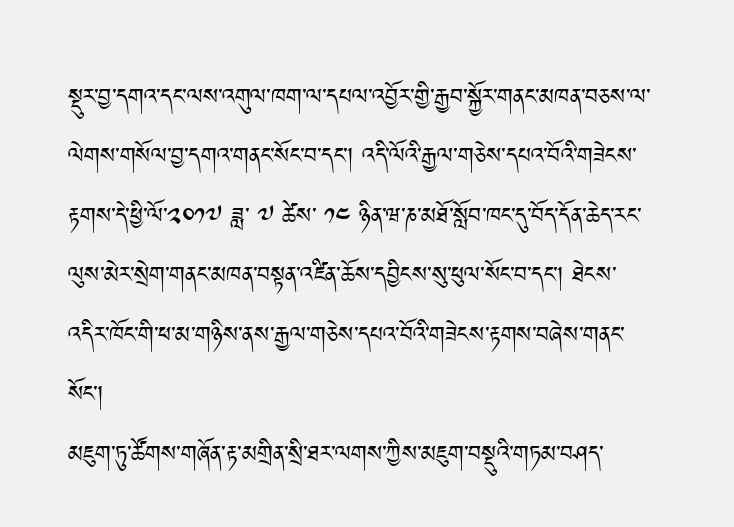སྡུར་བྱ་དགའ་དང་ལས་འགུལ་ཁག་ལ་དཔལ་འབྱོར་གྱི་རྒྱབ་སྐྱོར་གནང་མཁན་བཅས་ལ་ལེགས་གསོལ་བྱ་དགའ་གནང་སོང་བ་དང་། འདི་ལོའི་རྒྱལ་གཅེས་དཔའ་བོའི་གཟེངས་རྟགས་དེ་ཕྱི་ལོ་༢༠༡༧ ཟླ་ ༧ ཚེས་ ༡༤ ཉིན་ཝ་ཎ་མཐོ་སློབ་ཁང་དུ་བོད་དོན་ཆེད་རང་ལུས་མེར་སྲེག་གནང་མཁན་བསྟན་འཛིན་ཆོས་དབྱིངས་སུ་ཕུལ་སོང་བ་དང་། ཐེངས་འདིར་ཁོང་གི་ཕ་མ་གཉིས་ནས་རྒྱལ་གཅེས་དཔའ་བོའི་གཟེངས་རྟགས་བཞེས་གནང་སོང་།
མཇུག་ཏུ་ཚོགས་གཞོན་རྟ་མགྲིན་སྲི་ཐར་ལགས་ཀྱིས་མཇུག་བསྡུའི་གཏམ་བཤད་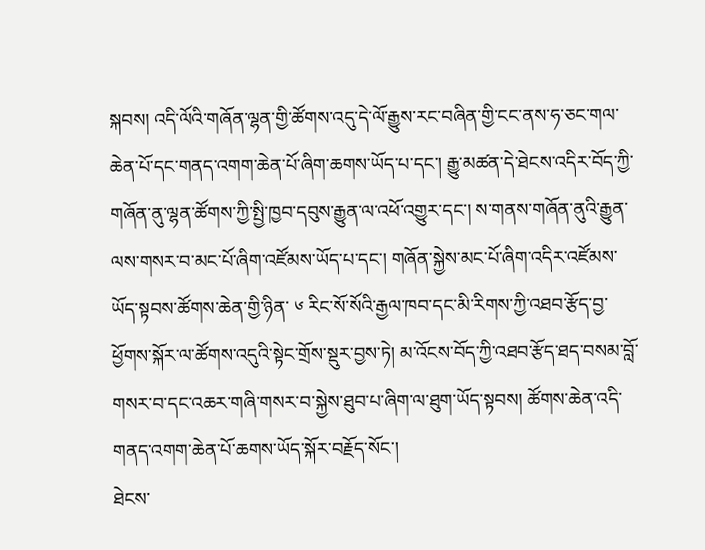སྐབས། འདི་ལོའི་གཞོན་ལྷན་གྱི་ཚོགས་འདུ་དེ་ལོ་རྒྱུས་རང་བཞིན་གྱི་ངང་ནས་ཧ་ཅང་གལ་ཆེན་པོ་དང་གནད་འགག་ཆེན་པོ་ཞིག་ཆགས་ཡོད་པ་དང་། རྒྱུ་མཚན་དེ་ཐེངས་འདིར་བོད་ཀྱི་གཞོན་ནུ་ལྷན་ཚོགས་ཀྱི་སྤྱི་ཁྱབ་དབུས་རྒྱུན་ལ་འཕོ་འགྱུར་དང་། ས་གནས་གཞོན་ནུའི་རྒྱུན་ལས་གསར་བ་མང་པོ་ཞིག་འཛོམས་ཡོད་པ་དང་། གཞོན་སྐྱེས་མང་པོ་ཞིག་འདིར་འཛོམས་ཡོད་སྟབས་ཚོགས་ཆེན་གྱི་ཉིན་ ༦ རིང་སོ་སོའི་རྒྱལ་ཁབ་དང་མི་རིགས་ཀྱི་འཐབ་རྩོད་བྱ་ཕྱོགས་སྐོར་ལ་ཚོགས་འདུའི་སྟེང་གྲོས་སྡུར་བྱས་ཏེ། མ་འོངས་བོད་ཀྱི་འཐབ་རྩོད་ཐད་བསམ་བློ་གསར་བ་དང་འཆར་གཞི་གསར་བ་སྐྱེས་ཐུབ་པ་ཞིག་ལ་ཐུག་ཡོད་སྟབས། ཚོགས་ཆེན་འདི་གནད་འགག་ཆེན་པོ་ཆགས་ཡོད་སྐོར་བརྗོད་སོང་།
ཐེངས་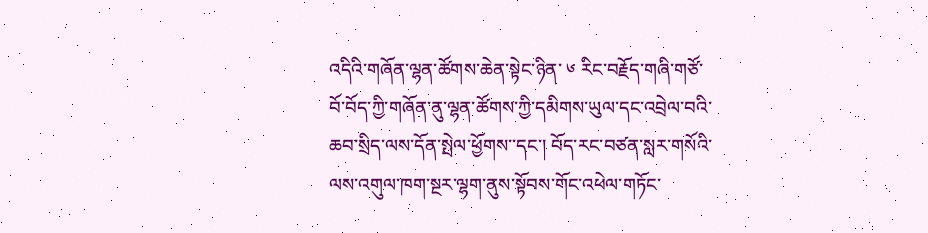འདིའི་གཞོན་ལྷན་ཚོགས་ཆེན་སྟེང་ཉིན་ ༦ རིང་བརྗོད་གཞི་གཙོ་བོ་བོད་ཀྱི་གཞོན་ནུ་ལྷན་ཚོགས་ཀྱི་དམིགས་ཡུལ་དང་འབྲེལ་བའི་ཆབ་སྲིད་ལས་དོན་སྤེལ་ཕྱོགས་་དང་། བོད་རང་བཙན་སླར་གསོའི་ལས་འགུལ་ཁག་སྔར་ལྷག་ནུས་སྟོབས་གོང་འཕེལ་གཏོང་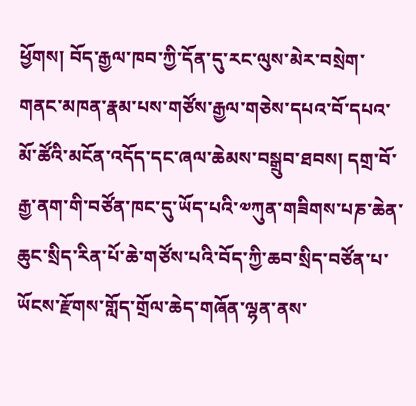ཕྱོགས། བོད་རྒྱལ་ཁབ་ཀྱི་དོན་དུ་རང་ལུས་མེར་བསྲེག་གནང་མཁན་རྣམ་པས་གཙོས་རྒྱལ་གཅེས་དཔའ་བོ་དཔའ་མོ་ཚོའི་མངོན་འདོད་དང་ཞལ་ཆེམས་བསྒྲུབ་ཐབས། དགྲ་བོ་རྒྱ་ནག་གི་བཙོན་ཁང་དུ་ཡོད་པའི་༧ཀུན་གཟིགས་པཎ་ཆེན་ཆུང་སྲིད་རིན་པོ་ཆེ་གཙོས་པའི་བོད་ཀྱི་ཆབ་སྲིད་བཙོན་པ་ཡོངས་རྫོགས་གློད་གྲོལ་ཆེད་གཞོན་ལྷན་ནས་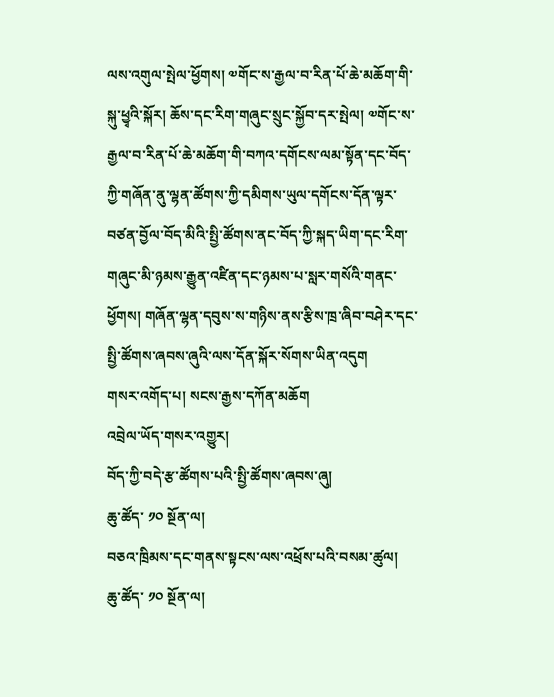ལས་འགུལ་སྤེལ་ཕྱོགས། ༧གོང་ས་རྒྱལ་བ་རིན་པོ་ཆེ་མཆོག་གི་སྐུ་ཕྱྭའི་སྐོར། ཆོས་དང་རིག་གཞུང་སྲུང་སྐྱོབ་དར་སྤེལ། ༧གོང་ས་རྒྱལ་བ་རིན་པོ་ཆེ་མཆོག་གི་བཀའ་དགོངས་ལམ་སྟོན་དང་བོད་ཀྱི་གཞོན་ནུ་ལྷན་ཚོགས་ཀྱི་དམིགས་ཡུལ་དགོངས་དོན་ལྟར་བཙན་བྱོལ་བོད་མིའི་སྤྱི་ཚོགས་ནང་བོད་ཀྱི་སྐད་ཡིག་དང་རིག་གཞུང་མི་ཉམས་རྒྱུན་འཛིན་དང་ཉམས་པ་སླར་གསོའི་གནང་ཕྱོགས། གཞོན་ལྷན་དབུས་ས་གཉིས་ནས་རྩིས་ཁྲ་ཞིབ་བཤེར་དང་སྤྱི་ཚོགས་ཞབས་ཞུའི་ལས་དོན་སྐོར་སོགས་ཡིན་འདུག
གསར་འགོད་པ། སངས་རྒྱས་དཀོན་མཆོག
འབྲེལ་ཡོད་གསར་འགྱུར།
བོད་ཀྱི་བདེ་རྩ་ཚོགས་པའི་སྤྱི་ཚོགས་ཞབས་ཞུ།
ཆུ་ཚོད་ ༡༠ སྔོན་ལ།
བཅའ་ཁྲིམས་དང་གནས་སྟངས་ལས་འཕྲོས་པའི་བསམ་ཚུལ།
ཆུ་ཚོད་ ༡༠ སྔོན་ལ།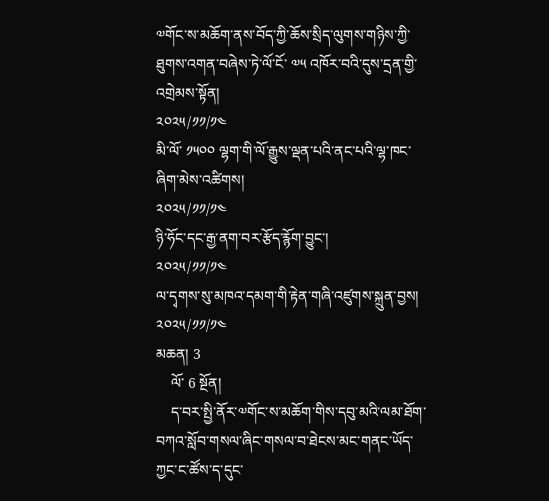༧གོང་ས་མཆོག་ནས་བོད་ཀྱི་ཆོས་སྲིད་ལུགས་གཉིས་ཀྱི་ཐུགས་འགན་བཞེས་ཏེ་ལོ་ངོ་ ༧༥ འཁོར་བའི་དུས་དྲན་གྱི་འགྲེམས་སྟོན།
༢༠༢༥/༡༡/༡༤
མི་ལོ་ ༡༥༠༠ ལྷག་གི་ལོ་རྒྱུས་ལྡན་པའི་ནང་པའི་ལྷ་ཁང་ཞིག་མེས་འཚིགས།
༢༠༢༥/༡༡/༡༤
ཉི་ཧོང་དང་རྒྱ་ནག་བར་རྩོད་རྙོག་བྱུང་།
༢༠༢༥/༡༡/༡༤
ལ་དྭགས་སུ་མཁའ་དམག་གི་རྟེན་གཞི་འཛུགས་སྐྲུན་བྱས།
༢༠༢༥/༡༡/༡༤
མཆན། 3
    ལོ་ 6 སྔོན།
    ད་བར་སྤྱི་ནོར་༧གོང་ས་མཆོག་གིས་དབུ་མའི་ལམ་ཐོག་བཀའ་སློབ་གསལ་ཞིང་གསལ་བ་ཐེངས་མང་གནང་ཡོད་ཀྱང་ང་ཚོས་ད་དུང་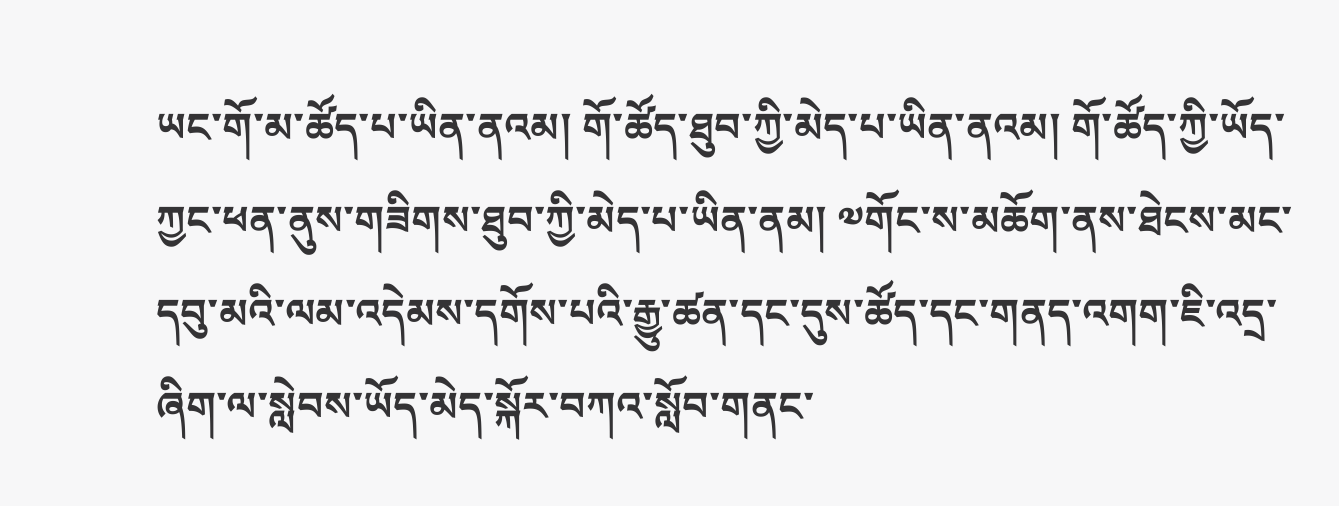ཡང་གོ་མ་ཚོད་པ་ཡིན་ནའམ། གོ་ཚོད་ཐུབ་ཀྱི་མེད་པ་ཡིན་ནའམ། གོ་ཚོད་ཀྱི་ཡོད་ཀྱང་ཕན་ནུས་གཟིགས་ཐུབ་ཀྱི་མེད་པ་ཡིན་ནམ། ༧གོང་ས་མཆོག་ནས་ཐེངས་མང་དབུ་མའི་ལམ་འདེམས་དགོས་པའི་རྒྱུ་ཚན་དང་དུས་ཚོད་དང་གནད་འགག་ཇི་འདྲ་ཞིག་ལ་སླེབས་ཡོད་མེད་སྐོར་བཀའ་སློབ་གནང་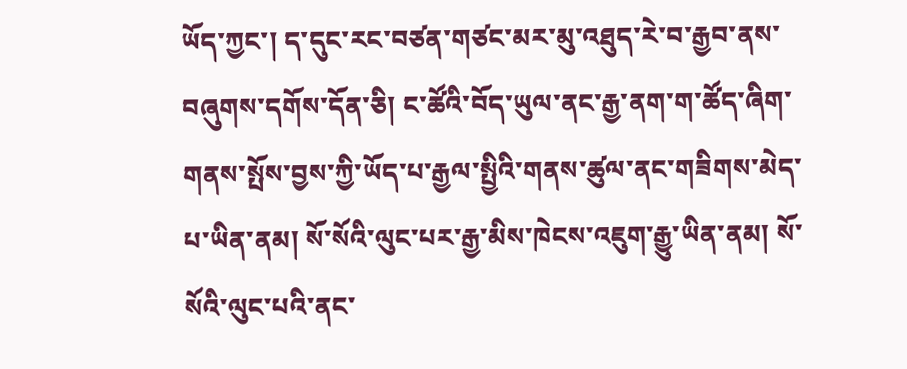ཡོད་ཀྱང་། ད་དུང་རང་བཙན་གཙང་མར་མུ་འཐུད་རེ་བ་རྒྱབ་ནས་བཞུགས་དགོས་དོན་ཅི། ང་ཚོའི་བོད་ཡུལ་ནང་རྒྱ་ནག་ག་ཚོད་ཞིག་གནས་སྤོས་བྱས་ཀྱི་ཡོད་པ་རྒྱལ་སྤྱིའི་གནས་ཚུལ་ནང་གཟིགས་མེད་པ་ཡིན་ནམ། སོ་སོའི་ལུང་པར་རྒྱ་མིས་ཁེངས་འཇུག་རྒྱུ་ཡིན་ནམ། སོ་སོའི་ལུང་པའི་ནང་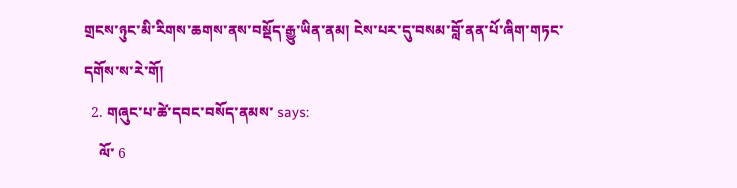གྲངས་ཉུང་མི་རིགས་ཆགས་ནས་བསྡོད་རྒྱུ་ཡིན་ནམ། ངེས་པར་དུ་བསམ་བློ་ནན་པོ་ཞིག་གཏང་དགོས་ས་རེ་གོ།
  2. གཞུང་པ་ཚེ་དབང་བསོད་ནམས་ says:
    ལོ་ 6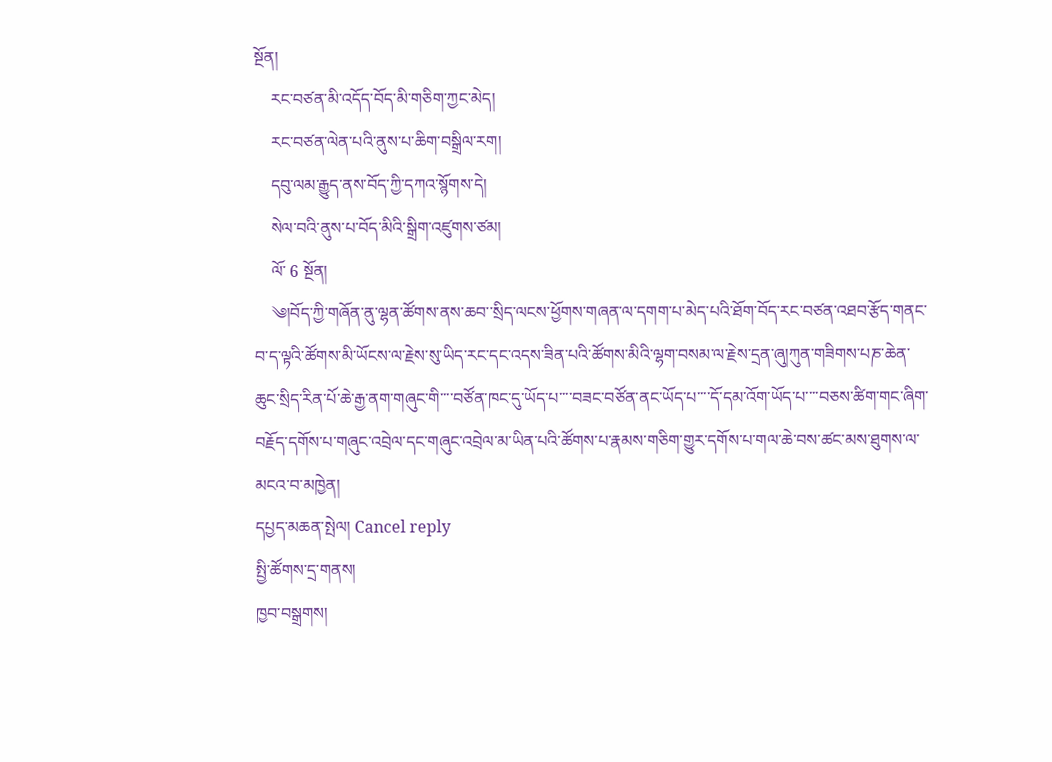སྔོན།
    རང་བཙན་མི་འདོད་བོད་མི་གཅིག་ཀྱང་མེད།
    རང་བཙན་ལེན་པའི་ནུས་པ་ཆིག་བསྒྲིལ་རག།
    དབུ་ལམ་རྒྱུད་ནས་བོད་ཀྱི་དཀའ་སྙོགས་དེ།
    སེལ་བའི་ནུས་པ་བོད་མིའི་སྒྲིག་འཛུགས་ཙམ།
    ལོ་ 6 སྔོན།
    ༄།བོད་ཀྱི་གཞོན་ནུ་ལྷན་ཚོགས་ནས་ཆབ་་སྲིད་ལངས་ཕྱོགས་གཞན་ལ་དགག་པ་མེད་པའི་ཐོག་བོད་རང་བཙན་འཐབ་རྩོད་གནང་བ་ད་ལྟའི་ཚོགས་མི་ཡོངས་ལ་རྗེས་སུ་ཡིད་རང་དང་འདས་ཟིན་པའི་ཚོགས་མིའི་ལྷག་བསམ་ལ་རྗེས་དྲན་ཞུ།ཀུན་གཟིགས་པཎ་ཆེན་ཆུང་སྲིད་རིན་པོ་ཆེ་རྒྱ་ནག་གཞུང་གི་་་་བཙོན་ཁང་དུ་ཡོད་པ་་་་བཟང་བཙོན་ནང་ཡོད་པ་་་་དོ་དམ་འོག་ཡོད་པ་་་་བཅས་ཚིག་གང་ཞིག་བརྗོད་དགོས་པ་གཞུང་འབྲེལ་དང་གཞུང་འབྲེལ་མ་ཡིན་པའི་ཚོགས་པ་རྣམས་གཅིག་གྱུར་དགོས་པ་གལ་ཆེ་བས་ཚང་མས་ཐུགས་ལ་མངའ་བ་མཁྱེན།
དཔྱད་མཆན་སྤེལ། Cancel reply
སྤྱི་ཚོགས་དྲ་གནས།
ཁྱབ་བསྒྲགས།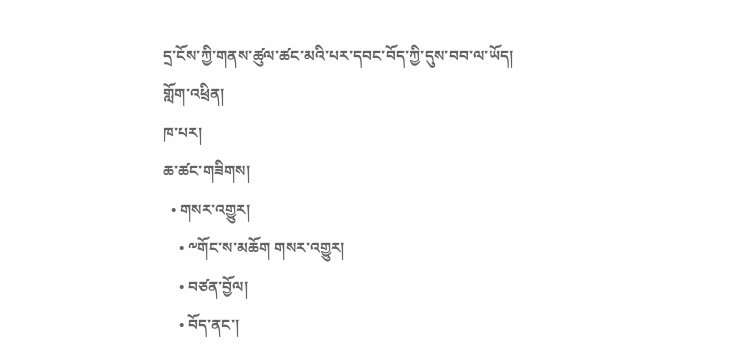དྲ་ངོས་ཀྱི་གནས་ཚུལ་ཚང་མའི་པར་དབང་བོད་ཀྱི་དུས་བབ་ལ་ཡོད།
གློག་འཕྲིན།
ཁ་པར།
ཆ་ཚང་གཟིགས།
  • གསར་འགྱུར།
    • ༸གོང་ས་མཆོག གསར་འགྱུར།
    • བཙན་བྱོལ།
    • བོད་ནང་།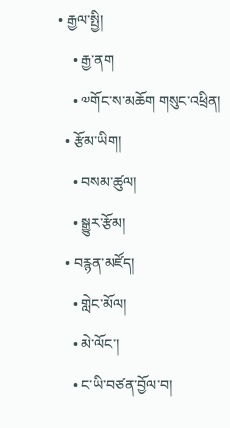• རྒྱལ་སྤྱི།
    • རྒྱ་ནག
    • ༧གོང་ས་མཆོག གསུང་འཕྲིན།
  • རྩོམ་ཡིག།
    • བསམ་ཚུལ།
    • སྒྱུར་རྩོམ།
  • བརྙན་མཛོད།
    • གླེང་མོལ།
    • མེ་ལོང་།
    • ང་ཡི་བཙན་བྱོལ་བ།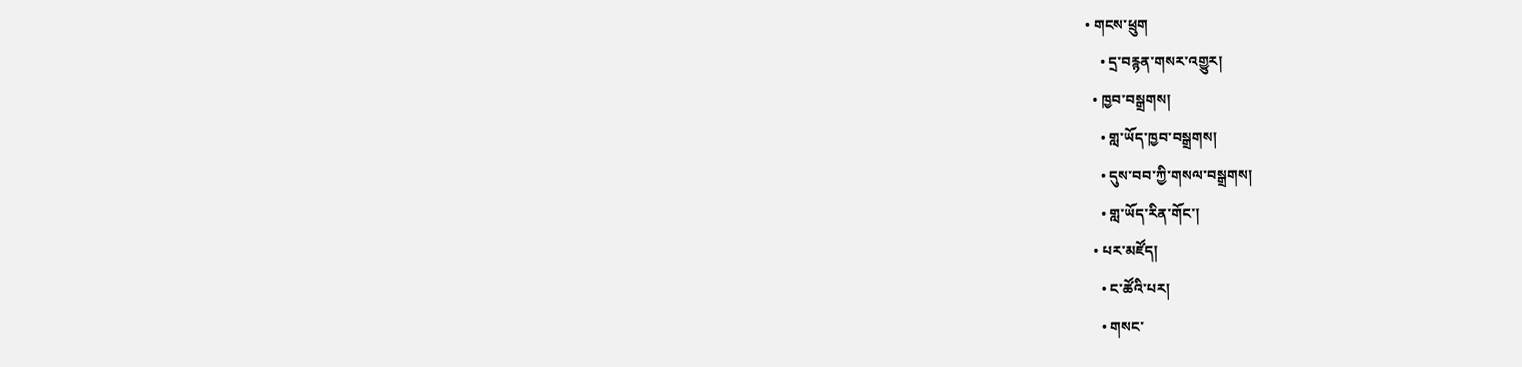• གངས་ཕྲུག
    • དྲ་བརྙན་གསར་འགྱུར།
  • ཁྱབ་བསྒྲགས།
    • གླ་ཡོད་ཁྱབ་བསྒྲགས།
    • དུས་བབ་ཀྱི་གསལ་བསྒྲགས།
    • གླ་ཡོད་རིན་གོང་།
  • པར་མཛོད།
    • ང་ཚོའི་པར།
    • གསང་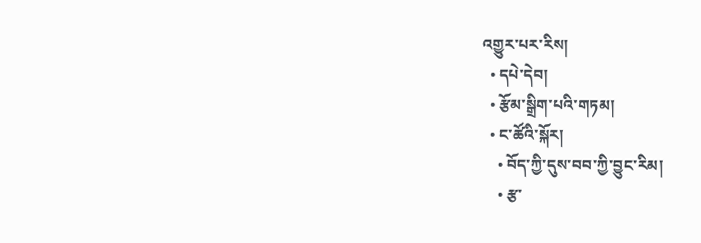འགྱུར་པར་རིས།
  • དཔེ་དེབ།
  • རྩོམ་སྒྲིག་པའི་གཏམ།
  • ང་ཚོའི་སྐོར།
    • བོད་ཀྱི་དུས་བབ་ཀྱི་བྱུང་རིམ།
    • རྩ་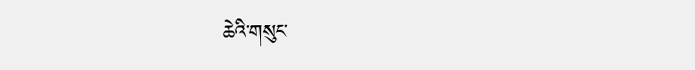ཆེའི་གསུང་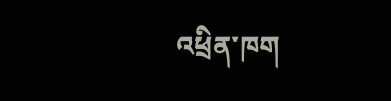འཕྲིན་ཁག